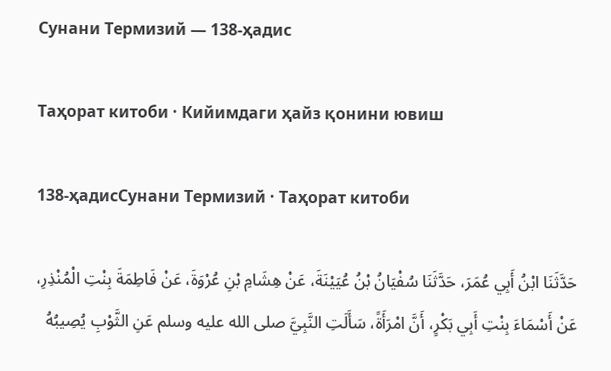Сунани Термизий — 138-ҳадис

Таҳорат китоби · Кийимдаги ҳайз қонини ювиш

138-ҳадисСунани Термизий · Таҳорат китоби

حَدَّثَنَا ابْنُ أَبِي عُمَرَ، حَدَّثَنَا سُفْيَانُ بْنُ عُيَيْنَةَ، عَنْ هِشَامِ بْنِ عُرْوَةَ، عَنْ فَاطِمَةَ بِنْتِ الْمُنْذِرِ، عَنْ أَسْمَاءَ بِنْتِ أَبِي بَكْرٍ، أَنَّ امْرَأَةً، سَأَلَتِ النَّبِيَّ صلى الله عليه وسلم عَنِ الثَّوْبِ يُصِيبُهُ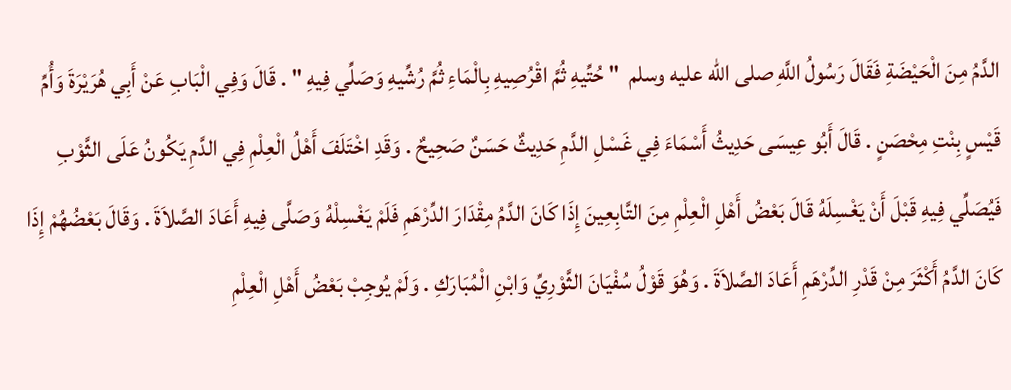الدَّمُ مِنَ الْحَيْضَةِ فَقَالَ رَسُولُ اللَّهِ صلى الله عليه وسلم  " حُتِّيهِ ثُمَّ اقْرُصِيهِ بِالْمَاءِ ثُمَّ رُشِّيهِ وَصَلِّي فِيهِ " . قَالَ وَفِي الْبَابِ عَنْ أَبِي هُرَيْرَةَ وَأُمِّ قَيْسٍ بِنْتِ مِحْصَنٍ . قَالَ أَبُو عِيسَى حَدِيثُ أَسْمَاءَ فِي غَسْلِ الدَّمِ حَدِيثٌ حَسَنٌ صَحِيحٌ . وَقَدِ اخْتَلَفَ أَهْلُ الْعِلْمِ فِي الدَّمِ يَكُونُ عَلَى الثَّوْبِ فَيُصَلِّي فِيهِ قَبْلَ أَنْ يَغْسِلَهُ قَالَ بَعْضُ أَهْلِ الْعِلْمِ مِنَ التَّابِعِينَ إِذَا كَانَ الدَّمُ مِقْدَارَ الدِّرْهَمِ فَلَمْ يَغْسِلْهُ وَصَلَّى فِيهِ أَعَادَ الصَّلاَةَ . وَقَالَ بَعْضُهُمْ إِذَا كَانَ الدَّمُ أَكْثَرَ مِنْ قَدْرِ الدِّرْهَمِ أَعَادَ الصَّلاَةَ . وَهُوَ قَوْلُ سُفْيَانَ الثَّوْرِيِّ وَابْنِ الْمُبَارَكِ . وَلَمْ يُوجِبْ بَعْضُ أَهْلِ الْعِلْمِ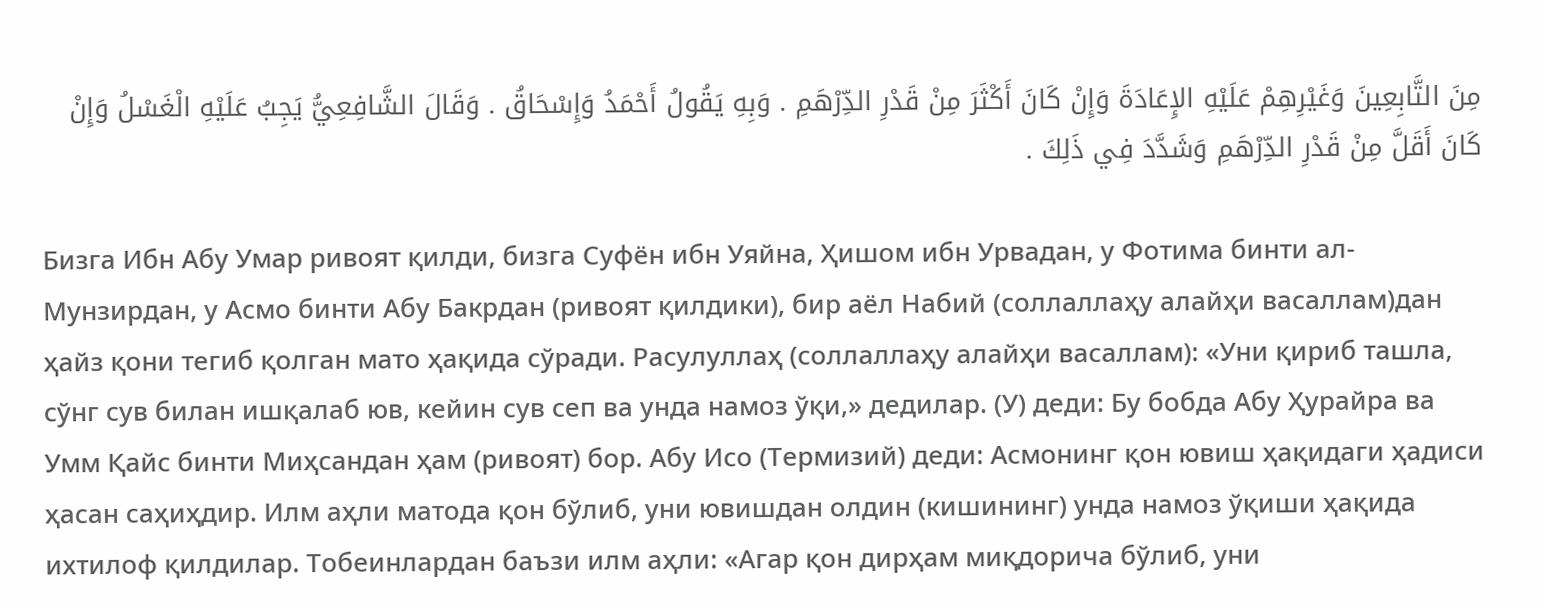مِنَ التَّابِعِينَ وَغَيْرِهِمْ عَلَيْهِ الإِعَادَةَ وَإِنْ كَانَ أَكْثَرَ مِنْ قَدْرِ الدِّرْهَمِ . وَبِهِ يَقُولُ أَحْمَدُ وَإِسْحَاقُ . وَقَالَ الشَّافِعِيُّ يَجِبُ عَلَيْهِ الْغَسْلُ وَإِنْ كَانَ أَقَلَّ مِنْ قَدْرِ الدِّرْهَمِ وَشَدَّدَ فِي ذَلِكَ .

Бизга Ибн Абу Умар ривоят қилди, бизга Суфён ибн Уяйна, Ҳишом ибн Урвадан, у Фотима бинти ал-Мунзирдан, у Асмо бинти Абу Бакрдан (ривоят қилдики), бир аёл Набий (соллаллаҳу алайҳи васаллам)дан ҳайз қони тегиб қолган мато ҳақида сўради. Расулуллаҳ (соллаллаҳу алайҳи васаллам): «Уни қириб ташла, сўнг сув билан ишқалаб юв, кейин сув сеп ва унда намоз ўқи,» дедилар. (У) деди: Бу бобда Абу Ҳурайра ва Умм Қайс бинти Миҳсандан ҳам (ривоят) бор. Абу Исо (Термизий) деди: Асмонинг қон ювиш ҳақидаги ҳадиси ҳасан саҳиҳдир. Илм аҳли матода қон бўлиб, уни ювишдан олдин (кишининг) унда намоз ўқиши ҳақида ихтилоф қилдилар. Тобеинлардан баъзи илм аҳли: «Агар қон дирҳам миқдорича бўлиб, уни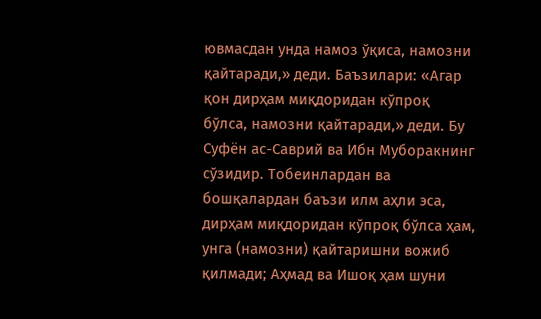ювмасдан унда намоз ўқиса, намозни қайтаради,» деди. Баъзилари: «Агар қон дирҳам миқдоридан кўпроқ бўлса, намозни қайтаради,» деди. Бу Суфён ас-Саврий ва Ибн Муборакнинг сўзидир. Тобеинлардан ва бошқалардан баъзи илм аҳли эса, дирҳам миқдоридан кўпроқ бўлса ҳам, унга (намозни) қайтаришни вожиб қилмади; Аҳмад ва Ишоқ ҳам шуни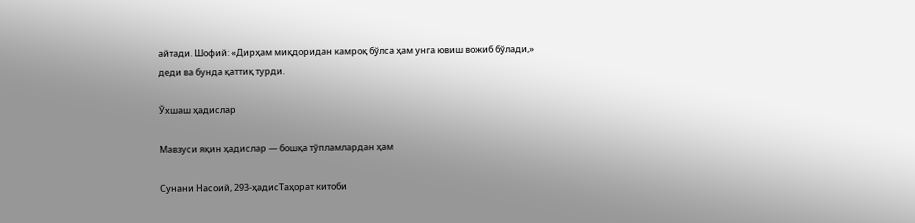айтади. Шофий: «Дирҳам миқдоридан камроқ бўлса ҳам унга ювиш вожиб бўлади,» деди ва бунда қаттиқ турди.

Ўхшаш ҳадислар

Мавзуси яқин ҳадислар — бошқа тўпламлардан ҳам

Сунани Насоий, 293-ҳадисТаҳорат китоби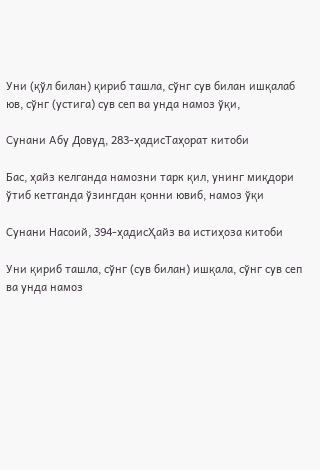Уни (қўл билан) қириб ташла, сўнг сув билан ишқалаб юв, сўнг (устига) сув сеп ва унда намоз ўқи,

Сунани Абу Довуд, 283-ҳадисТаҳорат китоби

Бас, ҳайз келганда намозни тарк қил, унинг миқдори ўтиб кетганда ўзингдан қонни ювиб, намоз ўқи

Сунани Насоий, 394-ҳадисҲайз ва истиҳоза китоби

Уни қириб ташла, сўнг (сув билан) ишқала, сўнг сув сеп ва унда намоз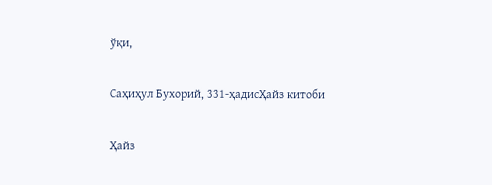ўқи,

Саҳиҳул Бухорий, 331-ҳадисҲайз китоби

Ҳайз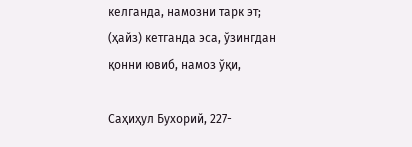келганда, намозни тарк эт; (ҳайз) кетганда эса, ўзингдан қонни ювиб, намоз ўқи,

Саҳиҳул Бухорий, 227-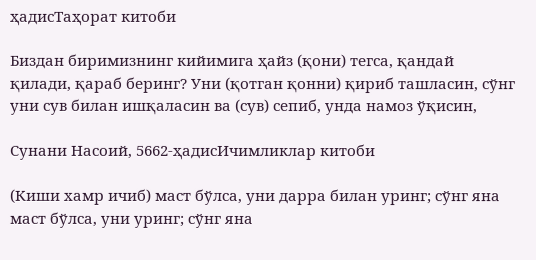ҳадисТаҳорат китоби

Биздан биримизнинг кийимига ҳайз (қони) тегса, қандай қилади, қараб беринг? Уни (қотган қонни) қириб ташласин, сўнг уни сув билан ишқаласин ва (сув) сепиб, унда намоз ўқисин,

Сунани Насоий, 5662-ҳадисИчимликлар китоби

(Киши хамр ичиб) маст бўлса, уни дарра билан уринг; сўнг яна маст бўлса, уни уринг; сўнг яна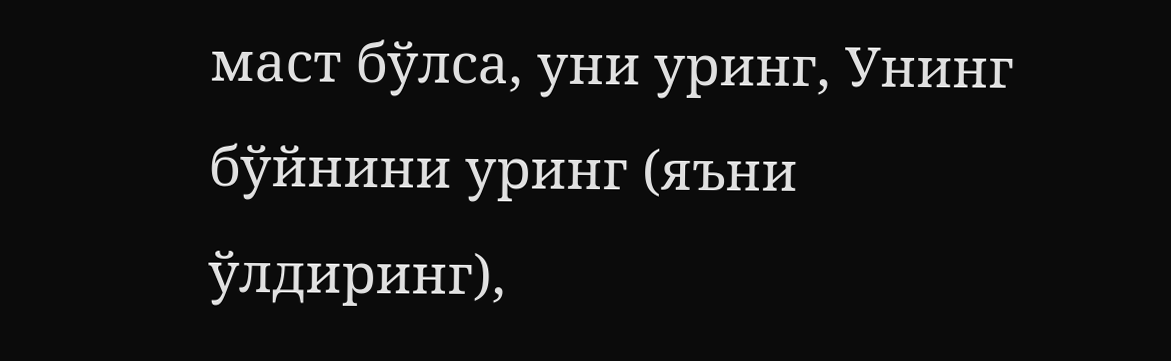маст бўлса, уни уринг, Унинг бўйнини уринг (яъни ўлдиринг),